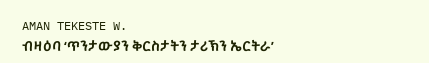AMAN TEKESTE W.
ብዛዕባ ‘ጥንታውያን ቅርስታትን ታሪኽን ኤርትራ’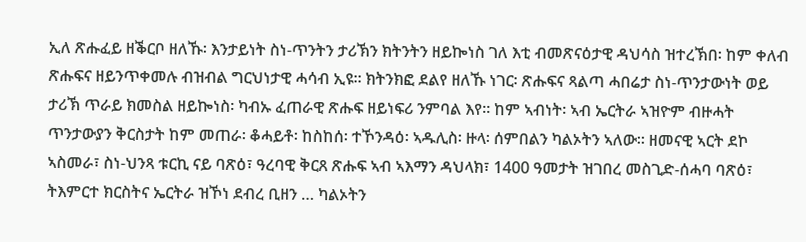ኢለ ጽሑፈይ ዘቕርቦ ዘለኹ፡ እንታይነት ስነ-ጥንትን ታሪኽን ክትንትን ዘይኰነስ ገለ እቲ ብመጽናዕታዊ ዳህሳስ ዝተረኽበ፡ ከም ቀለብ ጽሑፍና ዘይንጥቀመሉ ብዝብል ግርህነታዊ ሓሳብ ኢዩ። ክትንክፎ ደልየ ዘለኹ ነገር፡ ጽሑፍና ጻልጣ ሓበሬታ ስነ-ጥንታውነት ወይ ታሪኽ ጥራይ ክመስል ዘይኰነስ፡ ካብኡ ፈጠራዊ ጽሑፍ ዘይነፍሪ ንምባል እየ። ከም ኣብነት፡ ኣብ ኤርትራ ኣዝዮም ብዙሓት ጥንታውያን ቅርስታት ከም መጠራ፡ ቆሓይቶ፡ ከስከሰ፡ ተኾንዳዕ፡ ኣዱሊስ፡ ዙላ፡ ሰምበልን ካልኦትን ኣለው። ዘመናዊ ኣርት ደኮ ኣስመራ፣ ስነ-ህንጻ ቱርኪ ናይ ባጽዕ፣ ዓረባዊ ቅርጸ ጽሑፍ ኣብ ኣእማን ዳህላክ፣ 1400 ዓመታት ዝገበረ መስጊድ-ሰሓባ ባጽዕ፣ ትእምርተ ክርስትና ኤርትራ ዝኾነ ደብረ ቢዘን … ካልኦትን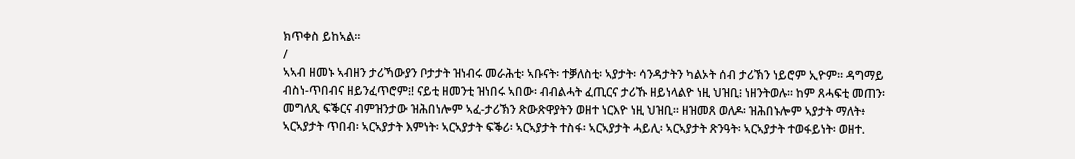ክጥቀስ ይከኣል።
/
ኣኣብ ዘመኑ ኣብዘን ታሪኻውያን ቦታታት ዝነብሩ መራሕቲ፡ ኣቡናት፡ ተቓለስቲ፡ ኣያታት፡ ሳንዳታትን ካልኦት ሰብ ታሪኽን ነይሮም ኢዮም። ዳግማይ ብስነ-ጥበብና ዘይንፈጥሮም᎒! ናይቲ ዘመንቲ ዝነበሩ ኣበው፡ ብብልሓት ፈጢርና ታሪኹ ዘይነላልዮ ነዚ ህዝቢ᎒ ነዘንትወሉ። ከም ጸሓፍቲ መጠን፡ መግለጺ ፍቕርና ብምዝንታው ዝሕበነሎም ኣፈ-ታሪኽን ጽውጽዋያትን ወዘተ ነርእዮ ነዚ ህዝቢ። ዘዝመጸ ወለዶ፡ ዝሕበኑሎም ኣያታት ማለት፥ ኣርኣያታት ጥበብ፡ ኣርኣያታት እምነት፡ ኣርኣያታት ፍቕሪ፡ ኣርኣያታት ተስፋ፡ ኣርኣያታት ሓይሊ፡ ኣርኣያታት ጽንዓት፡ ኣርኣያታት ተወፋይነት፡ ወዘተ.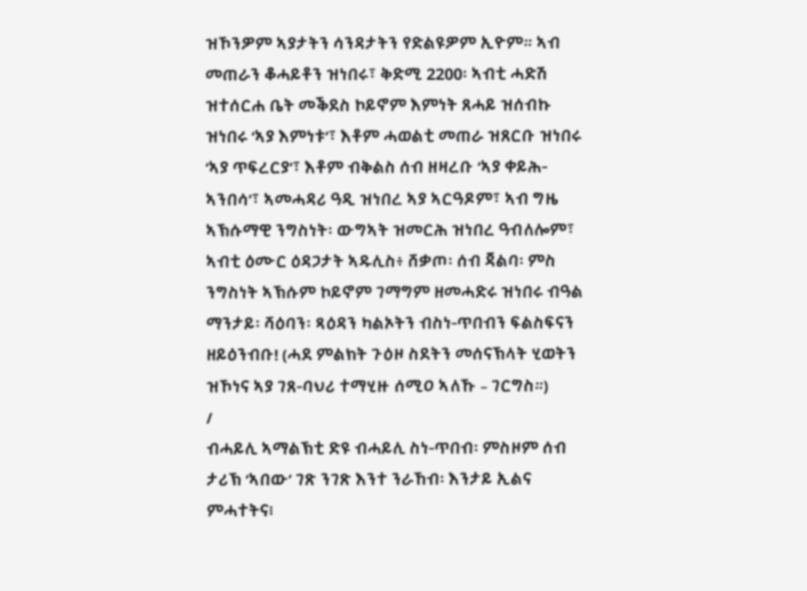ዝኾንዎም ኣያታትን ሳንዳታትን የድልዩዎም ኢዮም። ኣብ መጠራን ቆሓይቶን ዝነበሩ፣ ቅድሚ 2200፡ ኣብቲ ሓድሽ ዝተሰርሐ ቤት መቕደስ ኮይኖም እምነት ጸሓይ ዝሰብኩ ዝነበሩ ‘ኣያ እምነቱ’፣ እቶም ሓወልቲ መጠራ ዝጸርቡ ዝነበሩ ‘ኣያ ጥፍረርያ’፣ እቶም ብቅልስ ሰብ ዘዛረቡ ‘ኣያ ቀይሕ-ኣንበሳ’፣ ኣመሓዳሪ ዓዲ ዝነበረ ኣያ ኣርዓዶም፣ ኣብ ግዜ ኣኽሱማዊ ንግስነት፡ ውግኣት ዝመርሕ ዝነበረ ዓብለሎም፣ ኣብቲ ዕሙር ዕዳጋታት ኣዱሊስ፥ ሸቃጦ፡ ሰብ ጃልባ፡ ምስ ንግስነት ኣኽሱም ኮይኖም ገማግም ዘመሓድሩ ዝነበሩ ብዓል ማንታይ፡ ሻዕባን፡ ጻዕዳን ካልኦትን ብስነ-ጥበብን ፍልስፍናን ዘይዕንብቡ! (ሓደ ምልክት ጉዕዞ ስደትን መሰናኽላት ሂወትን ዝኾነና ኣያ ገጸ-ባህሪ ተማሂዙ ሰሚዐ ኣለኹ – ገርግስ።)
/
ብሓይሊ ኣማልኽቲ ድዩ ብሓይሊ ስነ-ጥበብ፡ ምስዞም ሰብ ታሪኽ ‘ኣበው’ ገጽ ንገጽ እንተ ንራኸብ፡ እንታይ ኢልና ምሓተትና፧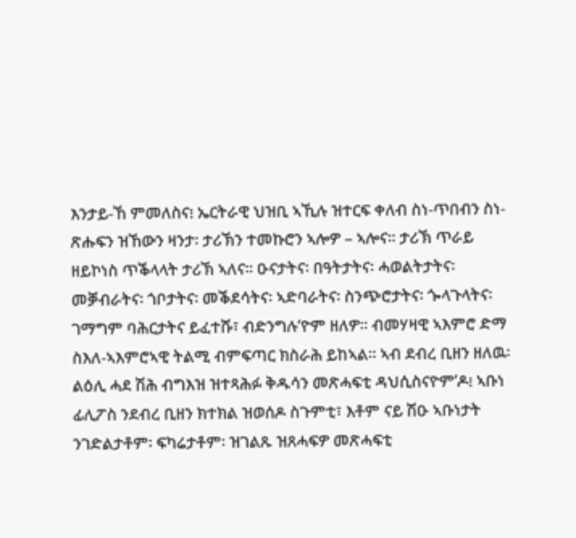እንታይ-ኸ ምመለስና᎒ ኤርትራዊ ህዝቢ ኣኺሉ ዝተርፍ ቀለብ ስነ-ጥበብን ስነ-ጽሑፍን ዝኸውን ዛንታ፡ ታሪኽን ተመኩሮን ኣሎዎ – ኣሎና። ታሪኽ ጥራይ ዘይኮነስ ጥቕላላት ታሪኽ ኣለና። ዑናታትና፡ በዓትታትና፡ ሓወልትታትና፡ መቓብራትና፡ ጎቦታትና፡ መቕደሳትና፡ ኣድባራትና፡ ስንጭሮታትና፡ ጐላጉላትና፡ ገማግም ባሕርታትና ይፈተሹ፣ ብድንግሉ’ዮም ዘለዎ። ብመሃዛዊ ኣእምሮ ድማ ስእለ-ኣእምሮኣዊ ትልሚ ብምፍጣር ክስራሕ ይከኣል። ኣብ ደብረ ቢዘን ዘለዉ፡ ልዕሊ ሓደ ሽሕ ብግእዝ ዝተጻሕፉ ቅዱሳን መጽሓፍቲ ዳህሲስናዮም’ዶ᎒ ኣቡነ ፊሊፖስ ንደብረ ቢዘን ክተክል ዝወሰዶ ስጉምቲ፣ እቶም ናይ ሽዑ ኣቡነታት ንገድልታቶም፡ ፍካሬታቶም፡ ዝገልጹ ዝጸሓፍዎ መጽሓፍቲ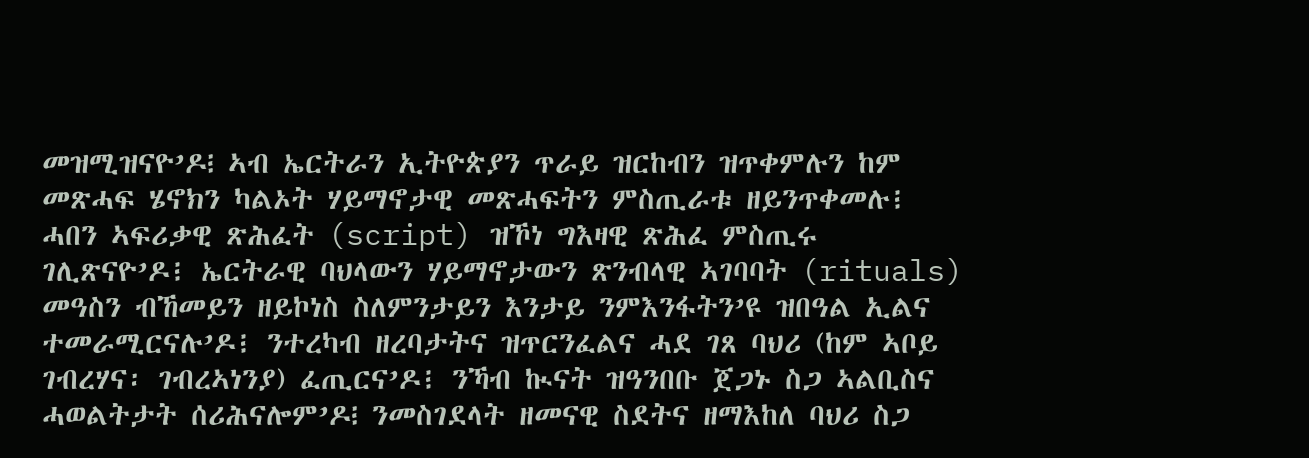መዝሚዝናዮ’ዶ᎒ ኣብ ኤርትራን ኢትዮጵያን ጥራይ ዝርከብን ዝጥቀምሉን ከም መጽሓፍ ሄኖክን ካልኦት ሃይማኖታዊ መጽሓፍትን ምስጢራቱ ዘይንጥቀመሉ፧ ሓበን ኣፍሪቃዊ ጽሕፈት (script) ዝኾነ ግእዛዊ ጽሕፈ ምስጢሩ ገሊጽናዮ’ዶ፧ ኤርትራዊ ባህላውን ሃይማኖታውን ጽንብላዊ ኣገባባት (rituals) መዓስን ብኸመይን ዘይኮነስ ስለምንታይን እንታይ ንምእንፋትን’ዩ ዝበዓል ኢልና ተመራሚርናሉ’ዶ፧ ንተረካብ ዘረባታትና ዝጥርንፈልና ሓደ ገጸ ባህሪ (ከም ኣቦይ ገብረሃና፡ ገብረኣነንያ) ፈጢርና’ዶ፧ ንኻብ ኲናት ዝዓንበቡ ጀጋኑ ስጋ ኣልቢስና ሓወልትታት ሰሪሕናሎም’ዶ᎒ ንመስገደላት ዘመናዊ ስደትና ዘማእከለ ባህሪ ስጋ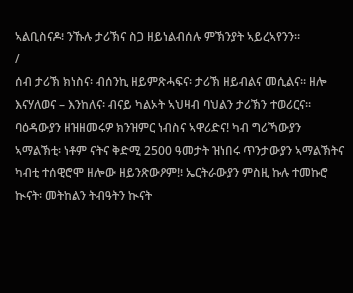ኣልቢስናዶ፧ ንኹሉ ታሪኽና ስጋ ዘይነልብሰሉ ምኽንያት ኣይረኣየንን።
/
ሰብ ታሪኽ ክነስና፡ ብሰንኪ ዘይምጽሓፍና፡ ታሪኽ ዘይብልና መሲልና። ዘሎ እናሃለወና – እንከለና፡ ብናይ ካልኦት ኣህዛብ ባህልን ታሪኽን ተወሪርና። ባዕዳውያን ዘዝዘመሩዎ ክንዝምር ነብስና ኣዋሪድና! ካብ ግሪኻውያን ኣማልኽቲ፡ ነቶም ናትና ቅድሚ 2500 ዓመታት ዝነበሩ ጥንታውያን ኣማልኽትና ካብቲ ተሰዊሮሞ ዘሎው ዘይንጽውዖም!፧ ኤርትራውያን ምስዚ ኩሉ ተመኩሮ ኲናት፡ መትከልን ትብዓትን ኲናት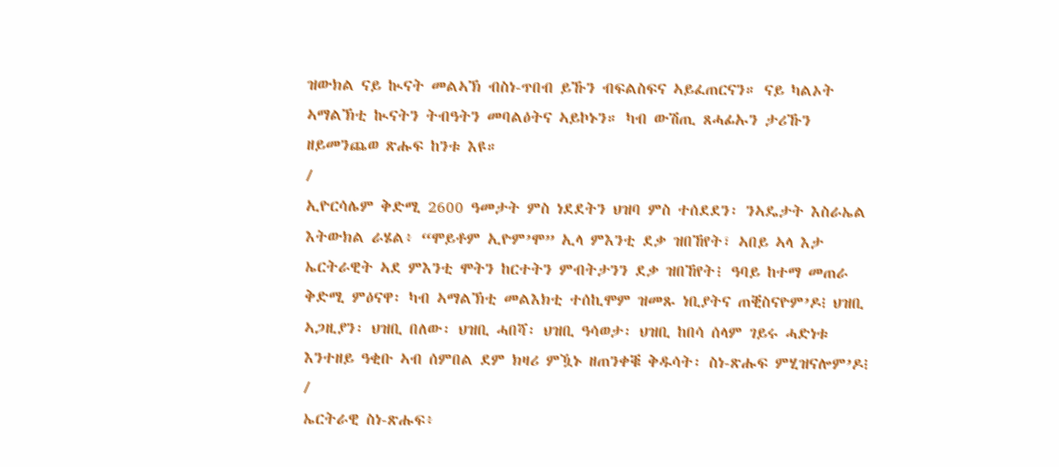ዝውክል ናይ ኲናት መልኣኽ ብስነ-ጥበብ ይኹን ብፍልስፍና ኣይፈጠርናን። ናይ ካልኦት ኣማልኽቲ ኲናትን ትብዓትን መባልዕትና ኣይኮኑን። ካብ ውሽጢ ጸሓፊኡን ታሪኹን ዘይመንጨወ ጽሑፍ ከንቱ እዩ።
/
ኢዮርሳሌም ቅድሚ 2600 ዓመታት ምስ ነደደትን ህዝባ ምስ ተሰደደን፡ ንኣዴታት እስራኤል እትውክል ራሄል፥ “ሞይቶም ኢዮም’ሞ” ኢላ ምእንቲ ደቃ ዝበኸየት፣ ኣበይ ኣላ እታ ኤርትራዊት ኣደ ምእንቲ ሞትን ከርተትን ምብትታንን ደቃ ዝበኸየት፧ ዓባይ ከተማ መጠራ ቅድሚ ምዕናዋ፡ ካብ ኣማልኽቲ መልእክቲ ተሰኪሞም ዝመጹ ነቢያትና ጠቒስናዮም’ዶ᎒ ህዝቢ ኣጋዚያን፡ ህዝቢ በለው፡ ህዝቢ ሓበሻ፡ ህዝቢ ዓሳወታ፡ ህዝቢ ከበሳ ሰላም ገይሩ ሓድነቱ እንተዘይ ዓቂቡ ኣብ ሰምበል ደም ክዛሪ ምዃኑ ዘጠንቀቑ ቅዱሳት፡ ስነ-ጽሑፍ ምሂዝናሎም’ዶ᎒
/
ኤርትራዊ ስነ-ጽሑፍ፥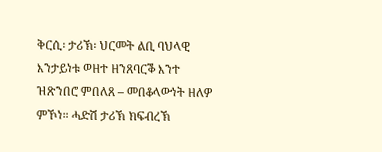ቅርሲ፡ ታሪኽ፡ ህርመት ልቢ ባህላዊ እንታይነቱ ወዘተ ዘንጸባርቕ እንተ ዝጽንበሮ ምበለጸ – መበቆላውነት ዘለዎ ምኾነ። ሓድሽ ታሪኽ ክፍብረኽ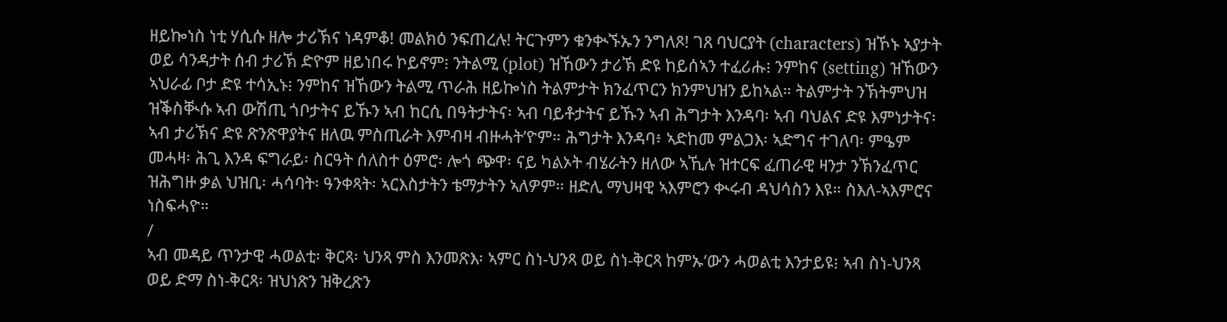ዘይኰነስ ነቲ ሃሲሱ ዘሎ ታሪኽና ነዳምቆ! መልክዕ ንፍጠረሉ! ትርጉምን ቁንቊኙኡን ንግለጾ! ገጸ ባህርያት (characters) ዝኾኑ ኣያታት ወይ ሳንዳታት ሰብ ታሪኽ ድዮም ዘይነበሩ ኮይኖም᎒ ንትልሚ (plot) ዝኸውን ታሪኽ ድዩ ከይሰኣን ተፈሪሑ᎒ ንምከና (setting) ዝኸውን ኣህራፊ ቦታ ድዩ ተሳኢኑ᎒ ንምከና ዝኸውን ትልሚ ጥራሕ ዘይኰነስ ትልምታት ክንፈጥርን ክንምህዝን ይከኣል። ትልምታት ንኽትምህዝ ዝቕስቚሱ ኣብ ውሽጢ ጎቦታትና ይኹን ኣብ ከርሲ በዓትታትና፡ ኣብ ባይቶታትና ይኹን ኣብ ሕግታት እንዳባ፡ ኣብ ባህልና ድዩ እምነታትና፡ ኣብ ታሪኽና ድዩ ጽንጽዋያትና ዘለዉ ምስጢራት እምብዛ ብዙሓት’ዮም። ሕግታት እንዳባ፥ ኣድከመ ምልጋእ፡ ኣድግና ተገለባ፡ ምዔም መሓዛ፡ ሕጊ እንዳ ፍግራይ፡ ስርዓት ሰለስተ ዕምሮ፡ ሎጎ ጭዋ፡ ናይ ካልኦት ብሄራትን ዘለው ኣኺሉ ዝተርፍ ፈጠራዊ ዛንታ ንኽንፈጥር ዝሕግዙ ቃል ህዝቢ፡ ሓሳባት፡ ዓንቀጻት፡ ኣርእስታትን ቴማታትን ኣለዎም። ዘድሊ ማህዛዊ ኣእምሮን ቊሩብ ዳህሳስን እዩ። ስእለ-ኣእምሮና ነስፍሓዮ።
/
ኣብ መዳይ ጥንታዊ ሓወልቲ፡ ቅርጻ፡ ህንጻ ምስ እንመጽእ፡ ኣምር ስነ-ህንጻ ወይ ስነ-ቅርጻ ከምኡ’ውን ሓወልቲ እንታይዩ᎒ ኣብ ስነ-ህንጻ ወይ ድማ ስነ-ቅርጻ፡ ዝህነጽን ዝቅረጽን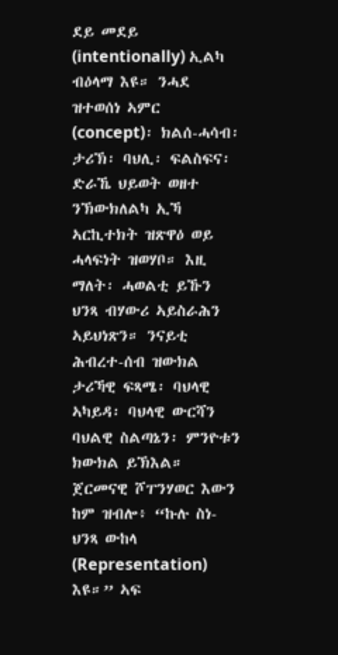ደይ መደይ (intentionally) ኢልካ ብዕላማ እዩ። ንሓደ ዝተወሰነ ኣምር (concept)፡ ክልሰ-ሓሳብ፡ ታሪኽ፡ ባህሊ፡ ፍልስፍና፡ ድራኼ ህይወት ወዘተ ንኽውክለልካ ኢኻ ኣርኪተክት ዝጽዋዕ ወይ ሓላፍነት ዝወሃቦ። እዚ ማለት፡ ሓወልቲ ይኹን ህንጻ ብሃውሪ ኣይስራሕን ኣይህነጽን። ንናይቲ ሕብረተ-ሰብ ዝውክል ታሪኻዊ ፍጻሜ፡ ባህላዊ ኣካይዳ፡ ባህላዊ ውርሻን ባህልዊ ስልጣኔን፡ ምንዮቱን ክውክል ይኽእል። ጀርመናዊ ሾፐንሃወር እውን ከም ዝብሎ፥ “ኩሉ ስነ-ህንጻ ውከላ (Representation) እዩ።” ኣፍ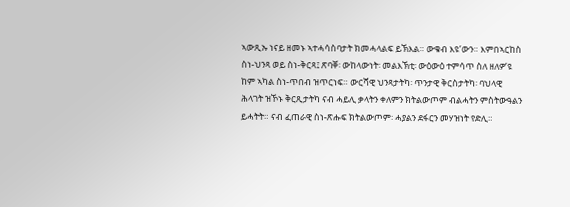ኣውጺኡ ነናይ ዘመኑ ኣተሓሳስባታት ክመሓላልፍ ይኽእል። ውቁብ እዩ’ውን። እምበኣርከስ ስነ-ህንጻ ወይ ስነ-ቅርጻ፤ ጽባቐ፡ ውከላውነት፡ መልእኽቲ፡ ውዕውዕ ተምሳጥ ስለ ዘለዎ’ዩ ከም ኣካል ስነ-ጥበብ ዝጥርነፍ። ውርሻዊ ህንጻታትካ፡ ጥንታዊ ቅርስታትካ፡ ባህላዊ ሕላገት ዝኾኑ ቅርጺታትካ ናብ ሓይሊ ቃላትን ቀለምን ክትልውጦም ብልሓትን ምስትውዓልን ይሓትት። ናብ ፈጠራዊ ስነ-ጽሑፍ ክትልውጦም፡ ሓያልን ደፋርን መሃዝነት የድሊ።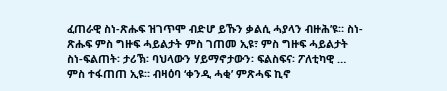ፈጠራዊ ስነ-ጽሑፍ ዝገጥሞ ብድሆ ይኹን ቃልሲ ሓያላን ብዙሕ’ዩ። ስነ-ጽሑፍ ምስ ግዙፍ ሓይልታት ምስ ገጠመ ኢዩ፣ ምስ ግዙፍ ሓይልታት ስነ-ፍልጠት፡ ታሪኽ፡ ባህላውን ሃይማኖታውን፡ ፍልስፍና፡ ፖለቲካዊ … ምስ ተፋጠጠ ኢዩ። ብዛዕባ ‘ቀንዲ ሓቂ’ ምጽሓፍ ኪኖ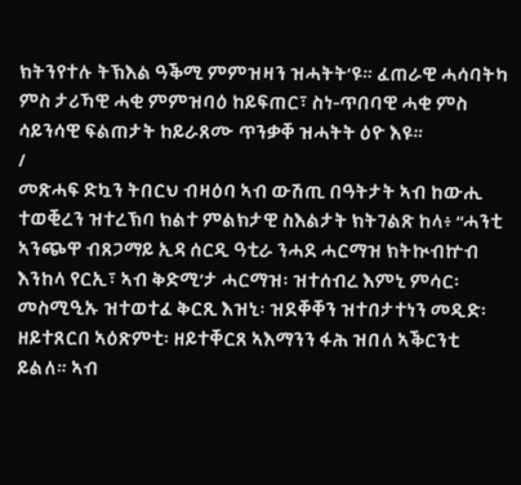ክትንየተሉ ትኽእል ዓቕሚ ምምዝዛን ዝሓትት’ዩ። ፈጠራዊ ሓሳባትካ ምስ ታሪኻዊ ሓቂ ምምዝባዕ ከይፍጠር፣ ስነ-ጥበባዊ ሓቂ ምስ ሳይንሳዊ ፍልጠታት ከይራጸሙ ጥንቃቐ ዝሓትት ዕዮ እዩ።
/
መጽሓፍ ድኳን ትበርህ ብዛዕባ ኣብ ውሽጢ በዓትታት ኣብ ከውሒ ተወቒረን ዝተረኽባ ክልተ ምልክታዊ ስእልታት ክትገልጽ ከላ፥ “ሓንቲ ኣንጭዋ ብጸጋማይ ኢዳ ሰርዲ ዓቲራ ንሓደ ሓርማዝ ክትኲብኵብ እንከላ የርኢ፣ ኣብ ቅድሚ’ታ ሓርማዝ፡ ዝተሰብረ እምኒ ምሳር፡ መስሚዒኡ ዝተወተፈ ቅርጺ እዝኒ፡ ዝደቐቐን ዝተበታተነን መዲድ፡ ዘይተጸርበ ኣዕጽምቲ፡ ዘይተቐርጸ ኣእማንን ፋሕ ዝበለ ኣቕርንቲ ይልለ። ኣብ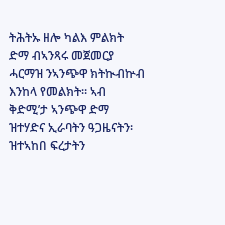ትሕትኡ ዘሎ ካልእ ምልክት ድማ ብኣንጻሩ መጀመርያ ሓርማዝ ንኣንጭዋ ክትኲብኵብ እንከላ የመልክት። ኣብ ቅድሚ’ታ ኣንጭዋ ድማ ዝተሃድና ኢራባትን ዓጋዜናትን፡ ዝተኣከበ ፍረታትን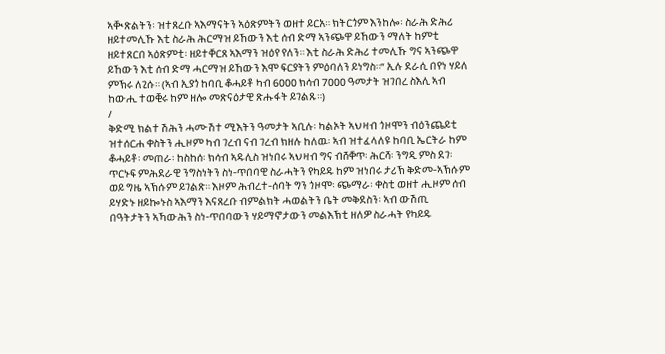ኣቚጽልትን፡ ዝተጸረቡ ኣእማናትን ኣዕጽምትን ወዘተ ይርአ። ክትርጎም እንከሎ፡ ስራሕ ድሕሪ ዘይተመሊኹ እቲ ስራሕ ሕርማዝ ይኸውን እቲ ሰብ ድማ ኣንጭዋ ይኸውን ማለት ከምቲ ዘይተጸርበ ኣዕጽምቲ፡ ዘይተቐርጸ ኣእማን ዝዕየ የለን። እቲ ስራሕ ድሕሪ ተመሊኹ ግና ኣንጭዋ ይኸውን እቲ ሰብ ድማ ሓርማዝ ይኸውን እሞ ፍርያትን ምዕባለን ይነግስ።” ኢሉ ደራሲ በየነ ሃይለ ምኽሩ ለጊሱ። (ኣብ ኢያጎ ከባቢ ቆሓይቶ ካብ 6000 ክሳብ 7000 ዓመታት ዝገበረ ስእሊ ኣብ ከውሒ ተወቒሩ ከም ዘሎ መጽናዕታዊ ጽሑፋት ይገልጹ።)
/
ቅድሚ ክልተ ሽሕን ሓሙሽተ ሚእትን ዓመታት ኣቢሉ፡ ካልኦት ኣህዛብ ጎዞሞን ብዕንጨይቲ ዝተሰርሐ ቀስትን ሒዞም ካብ ገረብ ናብ ገረብ ክዘሉ ከለዉ፡ ኣብ ዝተፈላለዩ ከባቢ ኤርትራ ከም ቆሓይቶ፡ መጠራ፡ ከስከሰ፡ ክሳብ ኣዱሊስ ዝነበሩ ኣህዛብ ግና ብሸቐጥ፡ ሕርሻ፡ ንግዲ ምስ ደገ፡ ጥርኑፍ ምሕደራዊ ንግስነትን ስነ-ጥበባዊ ስራሓትን የካይዱ ከም ዝነበሩ ታሪኽ ቅድመ-ኣኽሱም ወይ ግዜ ኣኽሱም ይገልጽ። እዞም ሕብረተ-ሰባት ግን ጎዞሞ፡ ጭማራ፡ ቀስቲ ወዘተ ሒዞም ሰብ ይሃድኑ ዘይኰኑስ ኣእማን እናጸረቡ ብምልክት ሓወልትን ቤት መቅደስን፡ ኣብ ውሽጢ በዓትታትን ኣኻውሕን ስነ-ጥበባውን ሃይማኖታውን መልእኽቲ ዘለዎ ስራሓት የካይዱ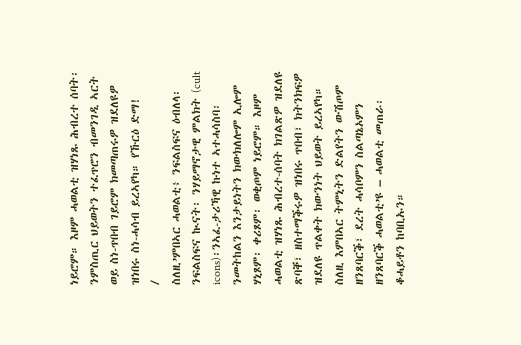ነይሮም። እዞም ሓወልቲ ዝሃነጹ ሕብረተ ሰባት፡ ንምስጢር ህይወትን ተፈጥሮን ብመንገዲ ኣርት ወይ ስነ-ጥበብ ገይሮም ክመጣጠሩዎ ዝደለዩዎ ዝነበሩ ስነ-ሓሳብ ይረኣየካ። የኹርዕ ድማ!
/
ስለዚ’ምበኣር ሓወልቲ፥ ንፍልስፍና ዕብለላ፡ ንፍልስፍና ኲናት፡ ንሃይማኖታዊ ምልክት (cult icons)፡ንኣፈ-ታሪኻዊ ኩነተ ኣተሓሳስባ፡ ንመትከልን እንታይነትን ክውክለሎም ኢሎም ሃኒጾም፡ ቀሪጾም፡ ወቂጦም ነይሮም። እዞም ሓወልቲ ዝሃነጹ ሕብረተ-ሰባት ክገልጽዎ ዝደለዩ ጽባቐ፣ ዘስተማቕሩዎ ዝነበሩ ጥበብ፣ ክትንክፍዎ ዝደለዩ ጥልቀት ክውንነት ህይወት ይረኣየካ። ስለዚ እምበኣር ትምኒትን ድልየትን ውሽጦም ዘንጸባርቕ፣ ደረት ሓሳቦምን ስልጣኔኦምን ዘንጸባርቕ ሓወልቲ’ዩ – ሓወልቲ መጠራ፡ ቆሓይቶን ከባቢኡን።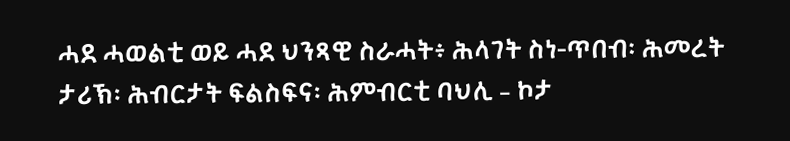ሓደ ሓወልቲ ወይ ሓደ ህንጻዊ ስራሓት፥ ሕላገት ስነ-ጥበብ፡ ሕመረት ታሪኽ፡ ሕብርታት ፍልስፍና፡ ሕምብርቲ ባህሊ – ኮታ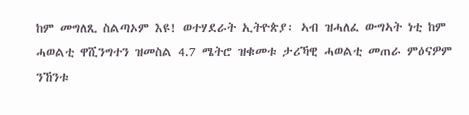ከም መግለጺ ስልጣኦም እዩ! ወተሃደራት ኢትዮጵያ፡ ኣብ ዝሓለፈ ውግኣት ነቲ ከም ሓወልቲ ዋሺንግተን ዝመስል 4.7 ሜትሮ ዝቁመቱ ታሪኻዊ ሓወልቲ መጠራ ምዕናዎም ንኸንቱ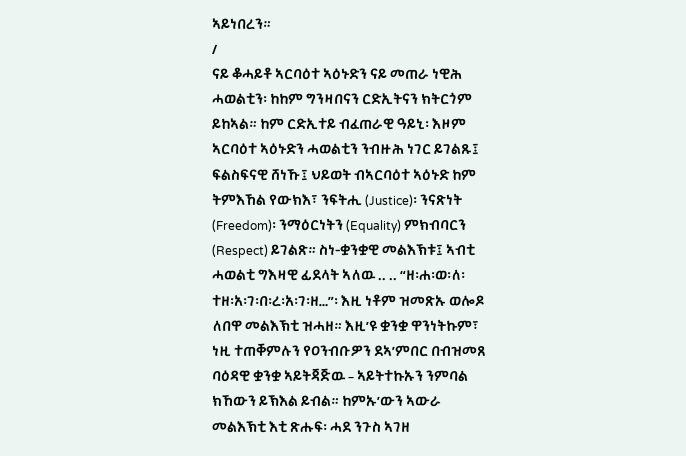ኣይነበረን።
/
ናይ ቆሓይቶ ኣርባዕተ ኣዕኑድን ናይ መጠራ ነዊሕ ሓወልቲን፡ ከከም ግንዛበናን ርድኢትናን ክትርጎም ይከኣል። ከም ርድኢተይ ብፈጠራዊ ዓይኒ፡ እዞም ኣርባዕተ ኣዕኑድን ሓወልቲን ንብዙሕ ነገር ይገልጹ፤
ፍልስፍናዊ ሸነኹ፤ ህይወት ብኣርባዕተ ኣዕኑድ ከም ትምእኸል የውክእ፣ ንፍትሒ (Justice)፡ ንናጽነት (Freedom)፡ ንማዕርነትን (Equality) ምክብባርን (Respect) ይገልጽ። ስነ-ቋንቋዊ መልእኽቱ፤ ኣብቲ ሓወልቲ ግእዛዊ ፊደላት ኣለዉ .. .. “ዘ፡ሐ፡ወ፡ለ፡ተዘ፡አ፡ገ፡በ፡ረ፡አ፡ገ፡ዘ…”፡ እዚ ነቶም ዝመጽኡ ወሎዶ ለበዋ መልእኽቲ ዝሓዘ። እዚ’ዩ ቋንቋ ዋንነትኩም፣ ነዚ ተጠቐምሉን የዐንብቡዎን ደኣ’ምበር በብዝመጸ ባዕዳዊ ቋንቋ ኣይትጃጅዉ – ኣይትተኩኡን ንምባል ክኸውን ይኽእል ይብል። ከምኡ’ውን ኣውራ መልእኽቲ እቲ ጽሑፍ፡ ሓደ ንጉስ ኣገዘ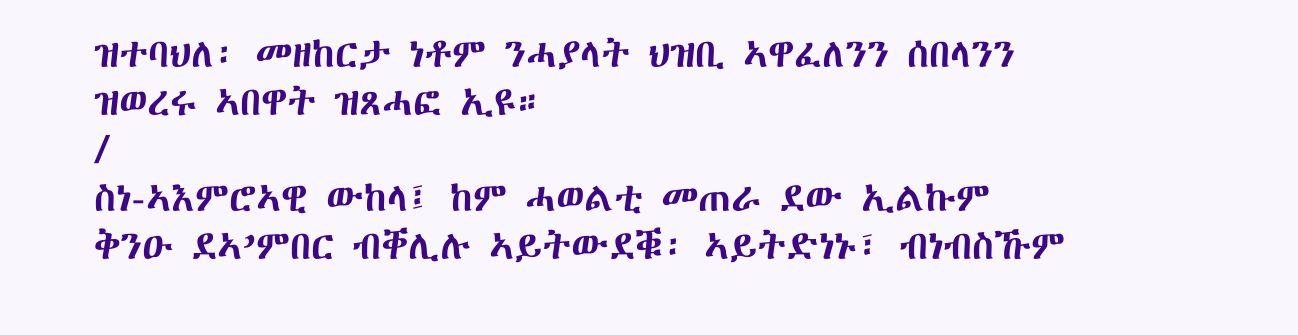ዝተባህለ፡ መዘከርታ ነቶም ንሓያላት ህዝቢ ኣዋፈለንን ሰበላንን ዝወረሩ ኣበዋት ዝጸሓፎ ኢዩ።
/
ስነ-ኣእምሮኣዊ ውከላ፤ ከም ሓወልቲ መጠራ ደው ኢልኩም ቅንዑ ደኣ’ምበር ብቐሊሉ ኣይትውደቑ፡ ኣይትድነኑ፣ ብነብስኹም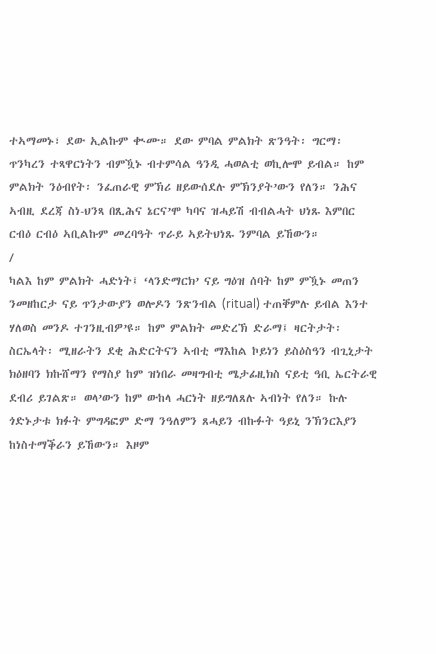ተኣማመኑ፣ ደው ኢልኩም ቊሙ። ደው ምባል ምልክት ጽንዓት፡ ግርማ፡ ጥንካረን ተጻዋርነትን ብምዃኑ ብተምሳል ዓንዲ ሓወልቲ ወኪሎሞ ይብል። ከም ምልክት ንዕብየት፡ ንፈጠራዊ ምኽሪ ዘይውሰደሉ ምኽንያት’ውን የለን። ንሕና ኣብዚ ደረጃ ስነ-ህንጻ በጺሕና ኔርና’ሞ ካባና ዝሓይሽ ብብልሓት ህነጹ እምበር ርብዕ ርብዕ ኣቢልኩም መረባዓት ጥራይ ኣይትህነጹ ንምባል ይኸውን።
/
ካልእ ከም ምልክት ሓድነት፤ ‘ላንድማርክ’ ናይ ግዕዝ ሰባት ከም ምዃኑ መጠን ንመዘከርታ ናይ ጥንታውያን ወሎዶን ንጽንብል (ritual) ተጠቐምሉ ይብል እንተ ሃለወስ መንዶ ተገንዚብዎ’ዩ። ከም ምልክት መድረኽ ድራማ፤ ዛርትታት፡ ስርኤላት፡ ሚዘራትን ደቂ ሕድርትናን ኣብቲ ማእከል ኮይነን ይስዕስዓን ብጊኒታት ክዕዘባን ክኩሸማን የማስያ ከም ዝነበራ መዛግብቲ ሜታፊዚክስ ናይቲ ዓቢ ኤርትራዊ ደብሪ ይገልጽ። ወላ’ውን ከም ውከላ ሓርነት ዘይግለጸሉ ኣብነት የለን። ኩሉ ጎድኑታቱ ክፉት ምግዳፎም ድማ ንዓለምን ጸሓይን ብኩፉት ዓይኒ ንኽንርእያን ከነስተማቕራን ይኸውን። እዞም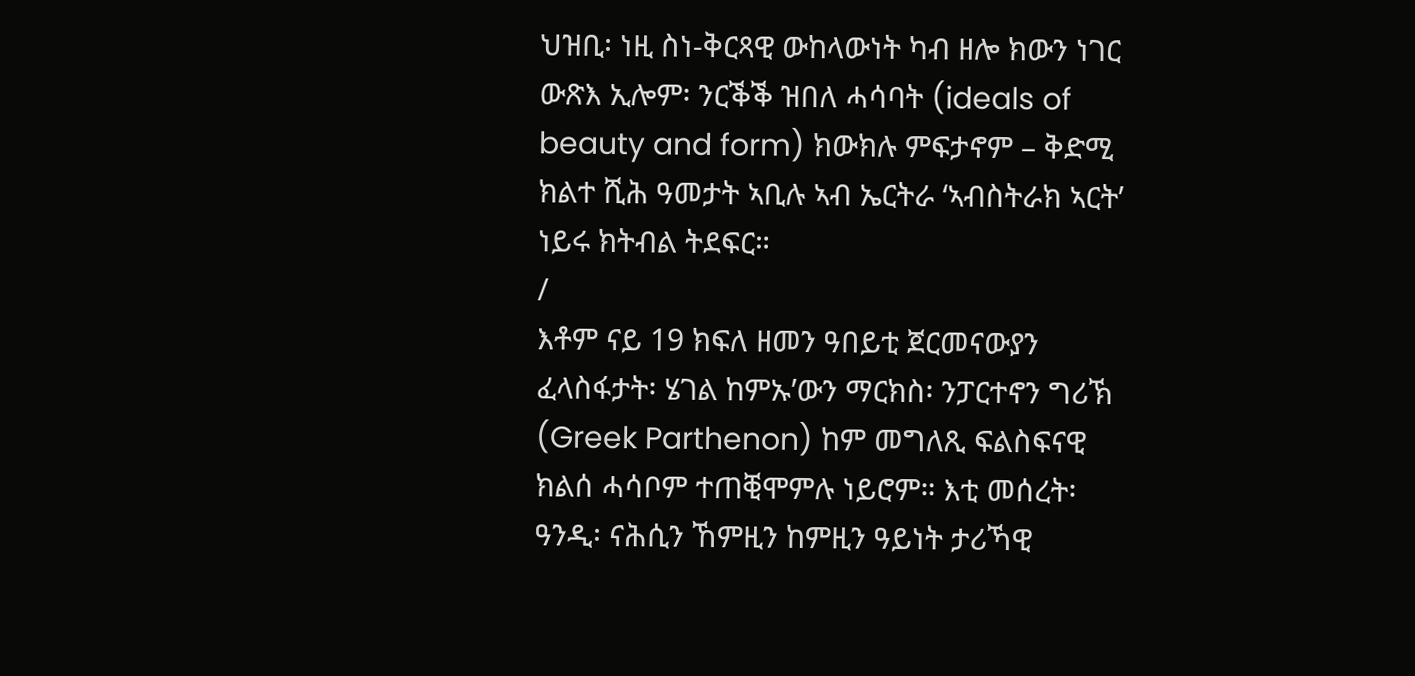ህዝቢ፡ ነዚ ስነ-ቅርጻዊ ውከላውነት ካብ ዘሎ ክውን ነገር ውጽእ ኢሎም፡ ንርቕቕ ዝበለ ሓሳባት (ideals of beauty and form) ክውክሉ ምፍታኖም – ቅድሚ ክልተ ሺሕ ዓመታት ኣቢሉ ኣብ ኤርትራ ‘ኣብስትራክ ኣርት’ ነይሩ ክትብል ትደፍር።
/
እቶም ናይ 19 ክፍለ ዘመን ዓበይቲ ጀርመናውያን ፈላስፋታት፡ ሄገል ከምኡ’ውን ማርክስ፡ ንፓርተኖን ግሪኽ (Greek Parthenon) ከም መግለጺ ፍልስፍናዊ ክልሰ ሓሳቦም ተጠቒሞምሉ ነይሮም። እቲ መሰረት፡ ዓንዲ፡ ናሕሲን ኸምዚን ከምዚን ዓይነት ታሪኻዊ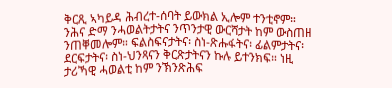ቅርጺ ኣካይዳ ሕብረተ-ሰባት ይውክል ኢሎም ተንቲኖም። ንሕና ድማ ንሓወልትታትና ንጥንታዊ ውርሻታት ከም ውስጠዘ ንጠቐመሎም። ፍልስፍናታትና፡ ስነ-ጽሑፋትና፡ ፊልምታትና፡ ደርፍታትና፡ ስነ-ህንጻናን ቅርጽታትናን ኩሉ ይተንክፍ። ነዚ ታሪኻዊ ሓወልቲ ከም ንኽንጽሕፍ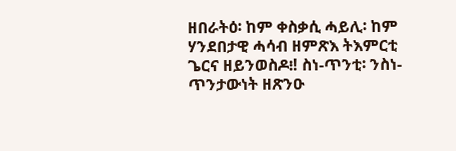ዘበራትዕ፡ ከም ቀስቃሲ ሓይሊ፡ ከም ሃንደበታዊ ሓሳብ ዘምጽእ ትእምርቲ ጌርና ዘይንወስዶ᎒! ስነ-ጥንቲ፡ ንስነ-ጥንታውነት ዘጽንዑ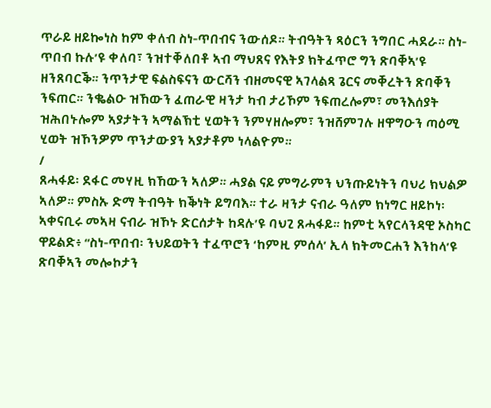ጥራይ ዘይኰነስ ከም ቀለብ ስነ-ጥበብና ንውሰዶ። ትብዓትን ጻዕርን ንግበር ሓደራ። ስነ-ጥበብ ኩሉ’ዩ ቀለባ፣ ንዝተቐለበቶ ኣብ ማህጸና የእትያ ክትፈጥሮ ግን ጽባቐኣ’ዩ ዘንጸባርቕ። ንጥንታዊ ፍልስፍናን ውርሻን ብዘመናዊ ኣገላልጻ ጌርና መቐረትን ጽባቐን ንፍጠር። ንቈልዑ ዝኸውን ፈጠራዊ ዛንታ ካብ ታሪኾም ንፍጠረሎም፣ መንእሰያት ዝሕበኑሎም ኣያታትን ኣማልኽቲ ሂወትን ንምሃዘሎም፣ ንዝሸምገሉ ዘዋግዑን ጣዕሚ ሂወት ዝኾንዎም ጥንታውያን ኣያታቶም ነላልዮም።
/
ጸሓፋይ፡ ደፋር መሃዚ ክኸውን ኣለዎ። ሓያል ናይ ምግራምን ህንጡይነትን ባህሪ ክህልዎ ኣለዎ። ምስኡ ድማ ትብዓት ክቕነት ይግባእ። ተራ ዛንታ ናብራ ዓለም ክነግር ዘይኮነ፡ ኣቀናቢሩ መኣዛ ናብራ ዝኾኑ ድርሰታት ከዳሉ’ዩ ባህጊ ጸሓፋይ። ከምቲ ኣየርላንዳዊ ኦስካር ዋይልድ፥ “ስነ-ጥበብ፡ ንህይወትን ተፈጥሮን ‘ከምዚ ምሰላ’ ኢላ ክትመርሐን እንከላ’ዩ ጽባቐኣን መሎኮታን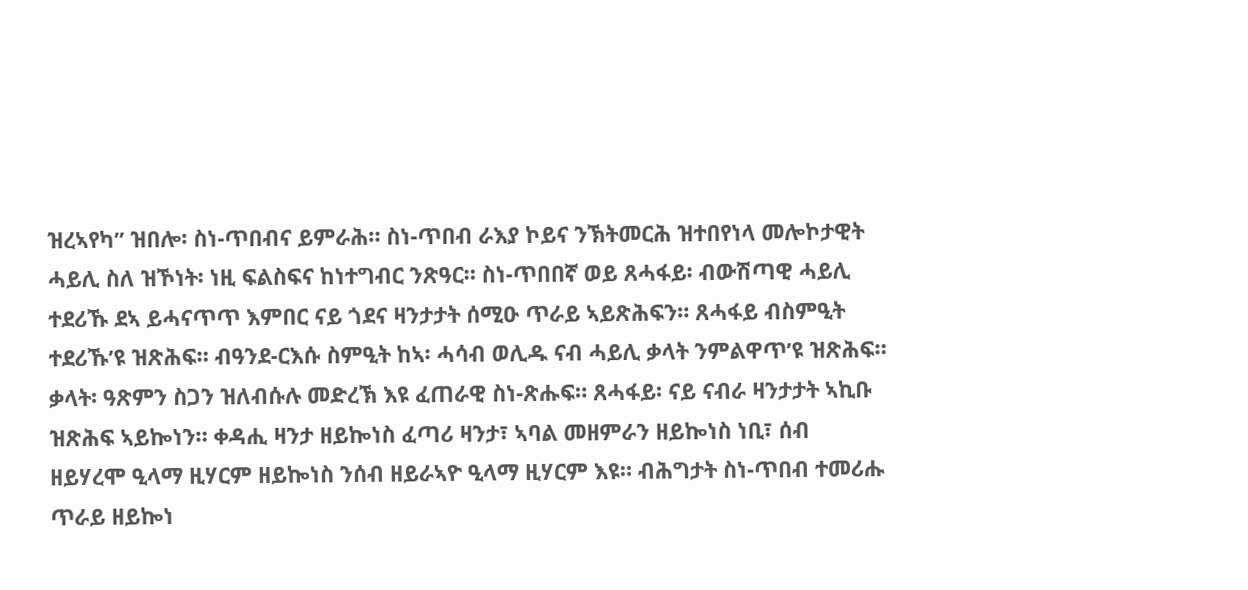ዝረኣየካ” ዝበሎ፡ ስነ-ጥበብና ይምራሕ። ስነ-ጥበብ ራእያ ኮይና ንኽትመርሕ ዝተበየነላ መሎኮታዊት ሓይሊ ስለ ዝኾነት፡ ነዚ ፍልስፍና ከነተግብር ንጽዓር። ስነ-ጥበበኛ ወይ ጸሓፋይ፡ ብውሽጣዊ ሓይሊ ተደሪኹ ደኣ ይሓናጥጥ እምበር ናይ ጎደና ዛንታታት ሰሚዑ ጥራይ ኣይጽሕፍን። ጸሓፋይ ብስምዒት ተደሪኹ’ዩ ዝጽሕፍ። ብዓንደ-ርእሱ ስምዒት ከኣ፡ ሓሳብ ወሊዱ ናብ ሓይሊ ቃላት ንምልዋጥ’ዩ ዝጽሕፍ። ቃላት፡ ዓጽምን ስጋን ዝለብሱሉ መድረኽ እዩ ፈጠራዊ ስነ-ጽሑፍ። ጸሓፋይ፡ ናይ ናብራ ዛንታታት ኣኪቡ ዝጽሕፍ ኣይኰነን። ቀዳሒ ዛንታ ዘይኰነስ ፈጣሪ ዛንታ፣ ኣባል መዘምራን ዘይኰነስ ነቢ፣ ሰብ ዘይሃረሞ ዒላማ ዚሃርም ዘይኰነስ ንሰብ ዘይራኣዮ ዒላማ ዚሃርም እዩ። ብሕግታት ስነ-ጥበብ ተመሪሑ ጥራይ ዘይኰነ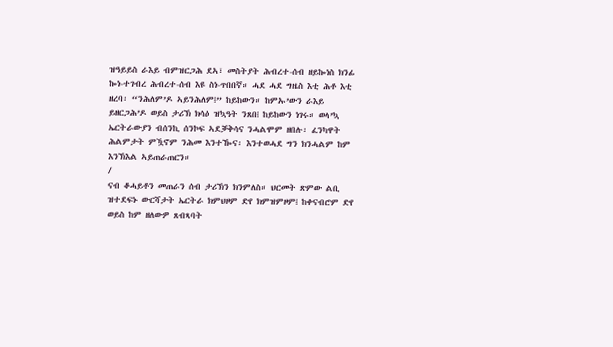ዝዓይይስ ራእይ ብምዝርጋሕ ደኣ፣ መስትያት ሕብረተ-ሰብ ዘይኰነስ ክንፊ ኰነ-ተገብረ ሕብረተ-ሰብ እዩ ስነ-ጥበበኛ። ሓደ ሓደ ግዜስ እቲ ሕቶ እቲ ዘረባ፡ “ንሕለም’ዶ ኣይንሕለም᎒” ከይከውን። ከምኡ’ውን ራእይ ይዘርጋሕ’ዶ ወይስ ታሪኽ ክሳዕ ዝኳዓት ንጸበ᎒ ከይከውን ነገሩ። ወላ’ኳ ኤርትራውያን ብሰንኪ ሰንኮፍ ኣደቓቅሳና ንሓልሞም ዘበሉ፡ ፈንካዋት ሕልምታት ምዃኖም ንሕመ እንተዀና፡ እንተወሓደ ግን ክንሓልም ከም እንኽእል ኣይጠራጠርን።
/
ናብ ቆሓይቶን መጠራን ሰብ ታሪኽን ክንምለስ። ህርመት ጽምው ልቢ ዝተደፍኑ ውርሻታት ኤርትራ ክምህዞም ድየ ክምዝምዞም᎒ ከቀናብሮም ድየ ወይስ ከም ዘለውዎ ጸብጻባት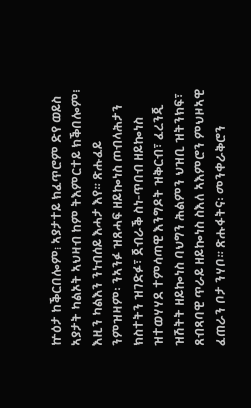ኵዕታ ከቕርበሎም᎒ ኣያታተይ ክፈጥሮም ድየ ወይስ ኣያታት ካልኦት ኣህዛብ ከም ትእምርተይ ክቕበሎም፧ እዚን ካልእን ንነብሰይ እሓታ እየ። ጽሑፈይ ንምዝዛም፡ ንኣንፉ ዝጸሓፍ ዘይኰነስ ጦብላሕታን ክስተትን ዝገድፉ፣ ጀብራቕ ስነ-ጥበብ ዘይኰነስ ዝተወሃሃደ ተምሳጣዊ እንግዶት ዝቅርብ፣ ፈረንጂ ዝሽትት ዘይኰነስ ባህግን ሕልምን ህዝቢ ዝትንክፍ፣ ጸብጻባዊ ጥራይ ዘይኰነስ ስእለ ኣእምሮን ምህዞኣዊ ፈጠራን ቦታ ንሃቦ። ጽሑፋትና፡ መንቀራቅሮን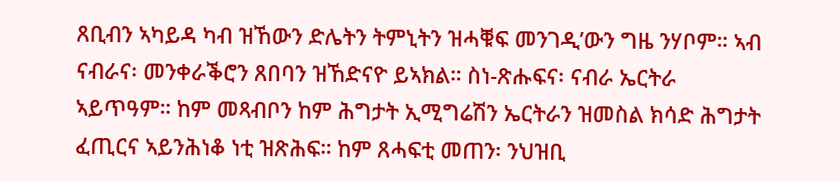ጸቢብን ኣካይዳ ካብ ዝኸውን ድሌትን ትምኒትን ዝሓቑፍ መንገዲ’ውን ግዜ ንሃቦም። ኣብ ናብራና፡ መንቀራቕሮን ጸበባን ዝኸድናዮ ይኣክል። ስነ-ጽሑፍና፡ ናብራ ኤርትራ ኣይጥዓም። ከም መጻብቦን ከም ሕግታት ኢሚግሬሽን ኤርትራን ዝመስል ክሳድ ሕግታት ፈጢርና ኣይንሕነቆ ነቲ ዝጽሕፍ። ከም ጸሓፍቲ መጠን፡ ንህዝቢ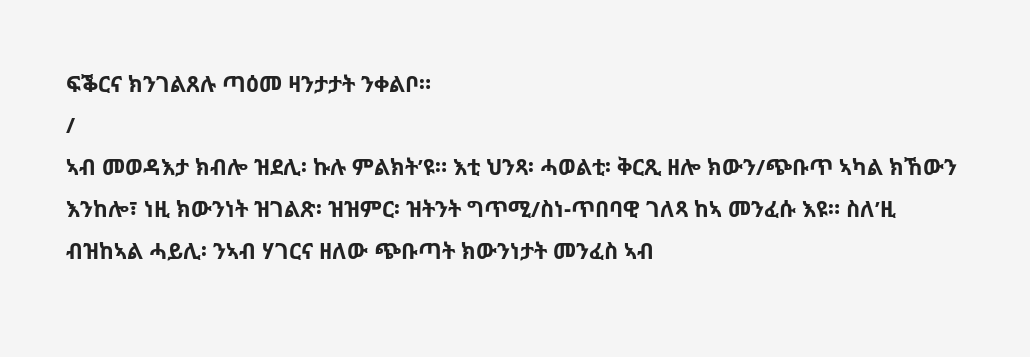ፍቕርና ክንገልጸሉ ጣዕመ ዛንታታት ንቀልቦ።
/
ኣብ መወዳእታ ክብሎ ዝደሊ፡ ኩሉ ምልክት’ዩ። እቲ ህንጻ፡ ሓወልቲ፡ ቅርጺ ዘሎ ክውን/ጭቡጥ ኣካል ክኸውን እንከሎ፣ ነዚ ክውንነት ዝገልጽ፡ ዝዝምር፡ ዝትንት ግጥሚ/ስነ-ጥበባዊ ገለጻ ከኣ መንፈሱ እዩ። ስለ’ዚ ብዝከኣል ሓይሊ፡ ንኣብ ሃገርና ዘለው ጭቡጣት ክውንነታት መንፈስ ኣብ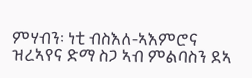ምሃብን፡ ነቲ ብስእለ-ኣእምሮና ዝረኣየና ድማ ስጋ ኣብ ምልባስን ደኣ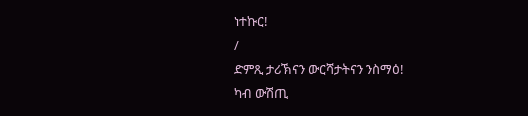ነተኩር!
/
ድምጺ ታሪኽናን ውርሻታትናን ንስማዕ!
ካብ ውሽጢ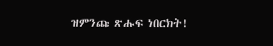ዝምንጩ ጽሑፍ ነበርክት!